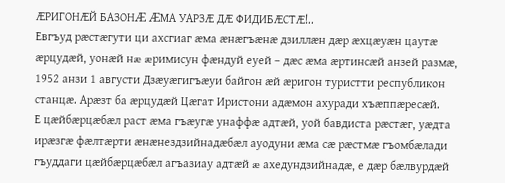ÆРИГОНÆЙ БАЗОНÆ ÆМА УАРЗÆ ДÆ ФИДИБÆСТÆ!..
Евгъуд рæстæгути ци ахсгиаг æма æнæгъæнæ дзиллæн дæр æхцæуæн цаутæ æрцудæй, уонæй нæ æримисун фæндуй еуей – дæс æма æртинсæй анзей размæ, 1952 анзи 1 августи Дзæуæгигъæуи байгон æй æригон туристти республикон станцæ. Арæзт ба æрцудæй Цæгат Иристони адæмон ахуради хъæппæресæй.
Е цæйбæрцæбæл раст æма гъæугæ унаффæ адтæй, уой бавдиста рæстæг, уæдта ирæзгæ фæлтæрти æнæнездзийнадæбæл ауодуни æма сæ рæстмæ гъомбæлади гъуддаги цæйбæрцæбæл агъазиау адтæй æ ахедундзийнадæ, е дæр бæлвурдæй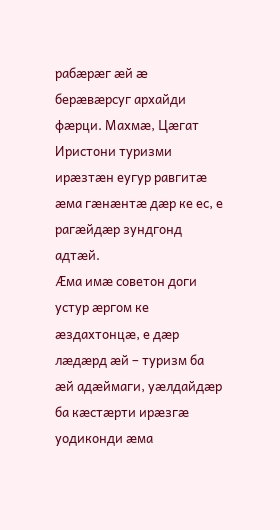рабæрæг æй æ берæвæрсуг архайди фæрци. Махмæ, Цæгат Иристони туризми ирæзтæн еугур равгитæ æма гæнæнтæ дæр ке ес, е рагæйдæр зундгонд адтæй.
Æма имæ советон доги устур æргом ке æздахтонцæ, е дæр лæдæрд æй – туризм ба æй адæймаги, уæлдайдæр ба кæстæрти ирæзгæ уодиконди æма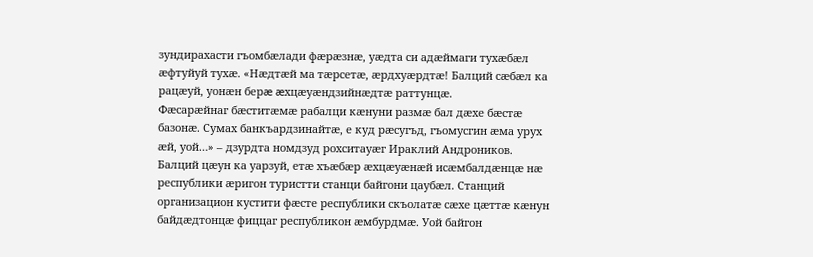зундирахасти гъомбæлади фæрæзнæ, уæдта си адæймаги тухæбæл æфтуйуй тухæ. «Нæдтæй ма тæрсетæ, æрдхуæрдтæ! Балций сæбæл ка рацæуй, уонæн берæ æхцæуæндзийнæдтæ раттунцæ.
Фæсарæйнаг бæститæмæ рабалци кæнуни размæ бал дæхе бæстæ базонæ. Сумах банкъардзинайтæ, е куд рæсугъд, гъомусгин æма урух æй, уой…» – дзурдта номдзуд рохситауæг Ираклий Андроников.
Балций цæун ка уарзуй, етæ хъæбæр æхцæуæнæй исæмбалдæнцæ нæ республики æригон туристти станци байгони цаубæл. Станций организацион кустити фæсте республики скъолатæ сæхе цæттæ кæнун байдæдтонцæ фиццаг республикон æмбурдмæ. Уой байгон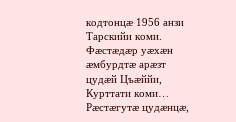кодтонцæ 1956 анзи Тарскийи коми. Фæстæдæр уæхæн æмбурдтæ арæзт цудæй Цъæййи, Курттати коми…
Рæстæгутæ цудæнцæ,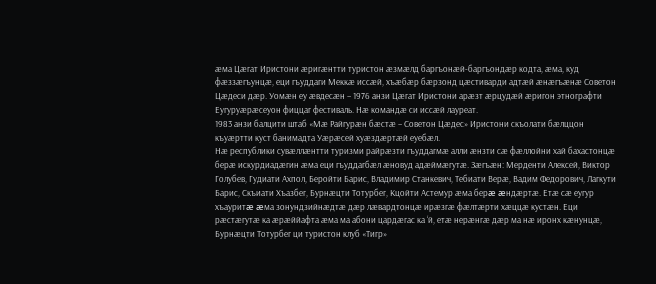æма Цæгат Иристони æригæнтти туристон æзмæлд баргъонæй-баргъондæр кодта, æма, куд фæззæгъунцæ, еци гъуддаги Меккæ иссæй, хъæбæр бæрзонд цæстиварди адтæй æнæгъæнæ Советон Цæдеси дæр. Уомæн еу æвдесæн – 1976 анзи Цæгат Иристони арæзт æрцудæй æригон этнографти Еугуруæрæсеуон фиццаг фестиваль. Нæ командæ си иссæй лауреат.
1983 анзи балцити штаб «Мæ Райгурæн бæстæ – Советон Цæдес» Иристони скъолати бæлццон къуæртти куст банимадта Уæрæсей хуæздæртæй еуебæл.
Нæ республики сувæллæнтти туризми райрæзти гъуддагмæ алли æнзти сæ фæллойни хай бахастонцæ берæ искурдиадæгин æма еци гъуддагбæл æновуд адæймæгутæ. Зæгъæн: Мерденти Алексей, Виктор Голубев, Гудиати Ахпол, Беройти Барис, Владимир Станкевич, Тебиати Верæ, Вадим Федорович, Лагкути Барис, Скъиати Хъазбег, Бурнæцти Тотурбег, Кцойти Астемур æма берæ æндæртæ. Етæ сæ еугур хъауритæ æма зонундзийнæдтæ дæр лæвардтонцæ ирæзгæ фæлтæрти хæццæ кустæн. Еци рæстæгутæ ка æрæййафта æма ма абони цардæгас ка ‘й, етæ нерæнгæ дæр ма нæ иронх кæнунцæ, Бурнæцти Тотурбег ци туристон клуб «Тигр»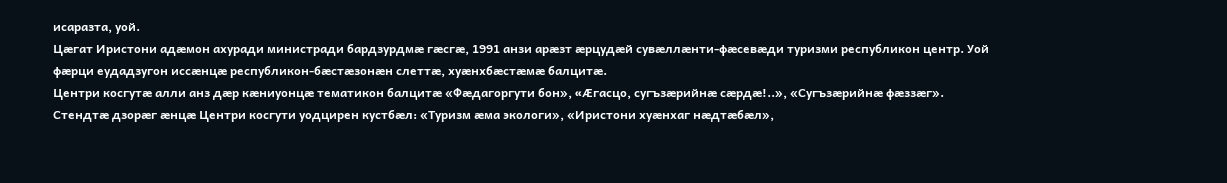исаразта, уой.
Цæгат Иристони адæмон ахуради министради бардзурдмæ гæсгæ, 1991 анзи арæзт æрцудæй сувæллæнти-фæсевæди туризми республикон центр. Уой фæрци еудадзугон иссæнцæ республикон-бæстæзонæн слеттæ, хуæнхбæстæмæ балцитæ.
Центри косгутæ алли анз дæр кæниуонцæ тематикон балцитæ «Фæдагоргути бон», «Æгасцо, сугъзæрийнæ сæрдæ!..», «Сугъзæрийнæ фæззæг». Стендтæ дзорæг æнцæ Центри косгути уодцирен кустбæл: «Туризм æма экологи», «Иристони хуæнхаг нæдтæбæл»,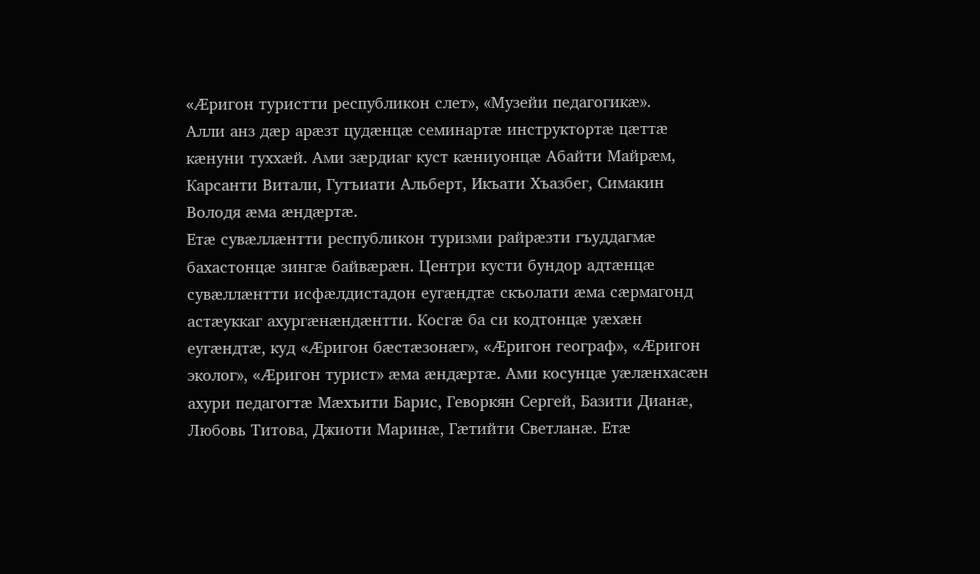«Æригон туристти республикон слет», «Музейи педагогикæ».
Алли анз дæр арæзт цудæнцæ семинартæ инструктортæ цæттæ кæнуни туххæй. Ами зæрдиаг куст кæниуонцæ Абайти Майрæм, Карсанти Витали, Гутъиати Альберт, Икъати Хъазбег, Симакин Володя æма æндæртæ.
Етæ сувæллæнтти республикон туризми райрæзти гъуддагмæ бахастонцæ зингæ байвæрæн. Центри кусти бундор адтæнцæ сувæллæнтти исфæлдистадон еугæндтæ скъолати æма сæрмагонд астæуккаг ахургæнæндæнтти. Косгæ ба си кодтонцæ уæхæн еугæндтæ, куд «Æригон бæстæзонæг», «Æригон географ», «Æригон эколог», «Æригон турист» æма æндæртæ. Ами косунцæ уæлæнхасæн ахури педагогтæ Мæхъити Барис, Геворкян Сергей, Базити Дианæ, Любовь Титова, Джиоти Маринæ, Гæтийти Светланæ. Етæ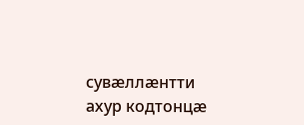сувæллæнтти ахур кодтонцæ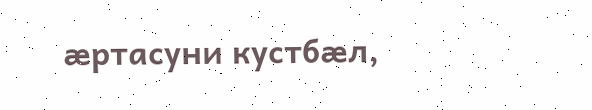æртасуни кустбæл,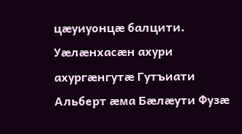цæуиуонцæ балцити. Уæлæнхасæн ахури ахургæнгутæ Гутъиати Альберт æма Бæлæути Фузæ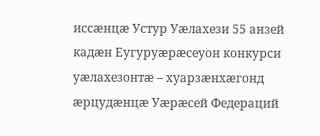иссæнцæ Устур Уæлахези 55 анзей кадæн Еугуруæрæсеуон конкурси уæлахезонтæ – хуарзæнхæгонд æрцудæнцæ Уæрæсей Федераций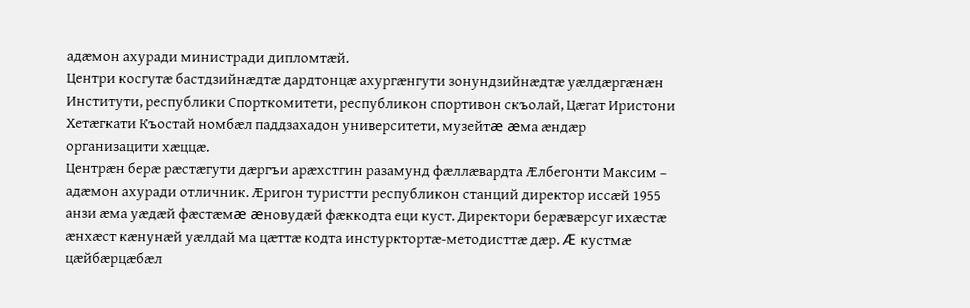адæмон ахуради министради дипломтæй.
Центри косгутæ бастдзийнæдтæ дардтонцæ ахургæнгути зонундзийнæдтæ уæлдæргæнæн Институти, республики Спорткомитети, республикон спортивон скъолай, Цæгат Иристони Хетæгкати Къостай номбæл паддзахадон университети, музейтæ æма æндæр организацити хæццæ.
Центрæн берæ рæстæгути дæргъи арæхстгин разамунд фæллæвардта Æлбегонти Максим – адæмон ахуради отличник. Æригон туристти республикон станций директор иссæй 1955 анзи æма уæдæй фæстæмæ æновудæй фæккодта еци куст. Директори берæвæрсуг ихæстæ æнхæст кæнунæй уæлдай ма цæттæ кодта инстурктортæ-методисттæ дæр. Æ кустмæ цæйбæрцæбæл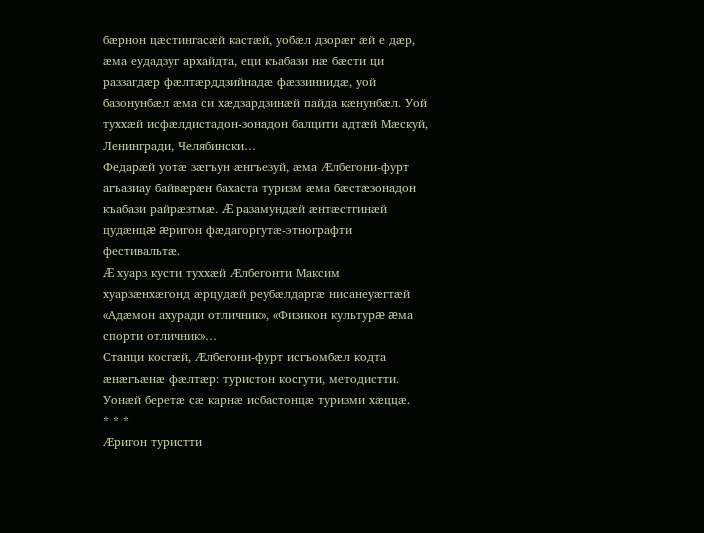бæрнон цæстингасæй кастæй, уобæл дзорæг æй е дæр, æма еудадзуг архайдта, еци къабази нæ бæсти ци раззагдæр фæлтæрддзийнадæ фæззиннидæ, уой базонунбæл æма си хæдзардзинæй пайда кæнунбæл. Уой туххæй исфæлдистадон-зонадон балцити адтæй Мæскуй, Ленингради, Челябински…
Федарæй уотæ зæгъун æнгъезуй, æма Æлбегони-фурт агъазиау байвæрæн бахаста туризм æма бæстæзонадон къабази райрæзтмæ. Æ разамундæй æнтæстгинæй цудæнцæ æригон фæдагоргутæ-этнографти фестивальтæ.
Æ хуарз кусти туххæй Æлбегонти Максим хуарзæнхæгонд æрцудæй реубæлдаргæ нисанеуæгтæй «Адæмон ахуради отличник», «Физикон культурæ æма спорти отличник»…
Станци косгæй, Æлбегони-фурт исгъомбæл кодта æнæгъæнæ фæлтæр: туристон косгути, методистти. Уонæй беретæ сæ карнæ исбастонцæ туризми хæццæ.
* * *
Æригон туристти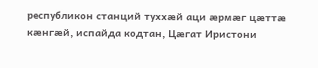республикон станций туххæй аци æрмæг цæттæ кæнгæй, испайда кодтан, Цæгат Иристони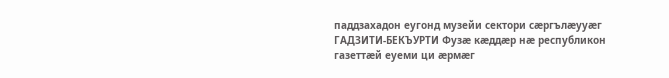паддзахадон еугонд музейи сектори сæргълæууæг ГАДЗИТИ-БЕКЪУРТИ Фузæ кæддæр нæ республикон газеттæй еуеми ци æрмæг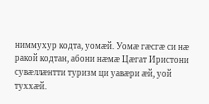ниммухур кодта, уомæй. Уомæ гæсгæ си нæ ракой кодтан, абони нæмæ Цæгат Иристони сувæллæнтти туризм ци уавæри æй, уой туххæй.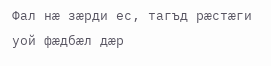Фал нæ зæрди ес, тагъд рæстæги уой фæдбæл дæр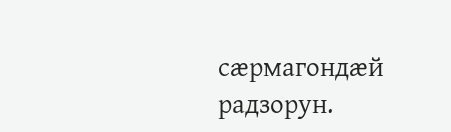сæрмагондæй радзорун.